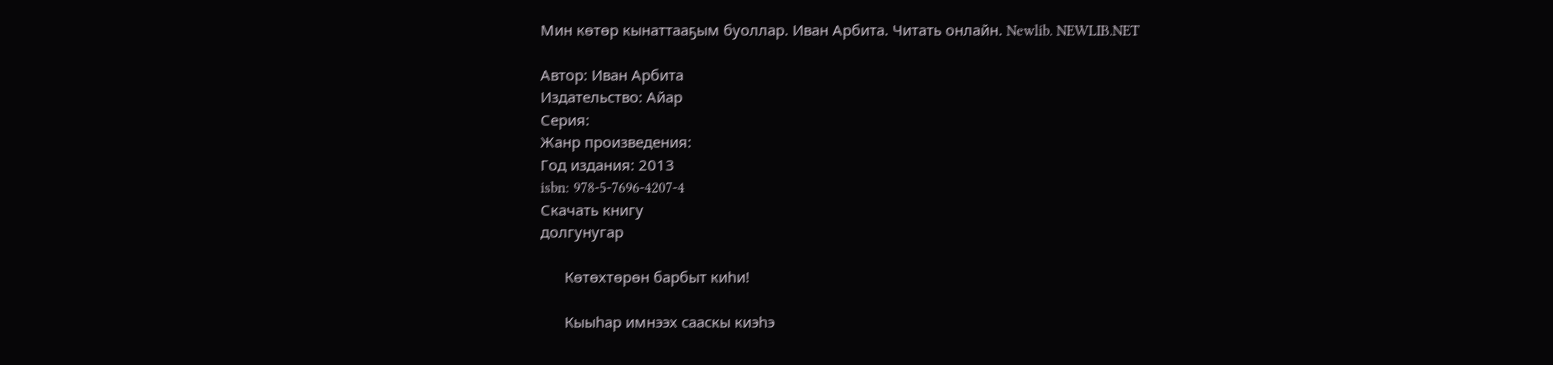Мин көтөр кынаттааҕым буоллар. Иван Арбита. Читать онлайн. Newlib. NEWLIB.NET

Автор: Иван Арбита
Издательство: Айар
Серия:
Жанр произведения:
Год издания: 2013
isbn: 978-5-7696-4207-4
Скачать книгу
долгунугар

      Көтөхтөрөн барбыт киһи!

      Кыыһар имнээх сааскы киэһэ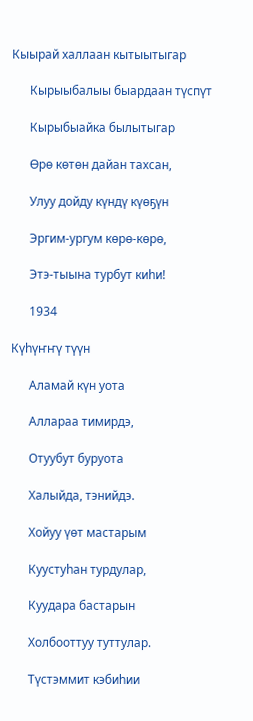Кыырай халлаан кытыытыгар

      Кырыыбалыы быардаан түспүт

      Кырыбыайка былытыгар

      Өрө көтөн дайан тахсан,

      Улуу дойду күндү күөҕүн

      Эргим-ургум көрө-көрө,

      Этэ-тыына турбут киһи!

      1934

Күһүҥҥү түүн

      Аламай күн уота

      Аллараа тимирдэ,

      Отуубут буруота

      Халыйда, тэнийдэ.

      Хойуу үөт мастарым

      Куустуһан турдулар,

      Куудара бастарын

      Холбооттуу туттулар.

      Түстэммит кэбиһии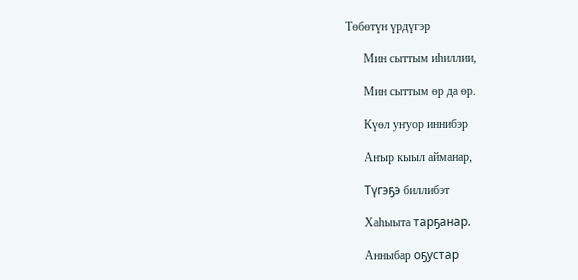Төбөтүн үрдүгэр

      Мин сыттым иһиллии,

      Мин сыттым өр да өр.

      Күөл уҥуор иннибэр

      Аҥыр кыыл айманар,

      Түгэҕэ биллибэт

      Хаһыыта тарҕанар.

      Анныбар оҕустар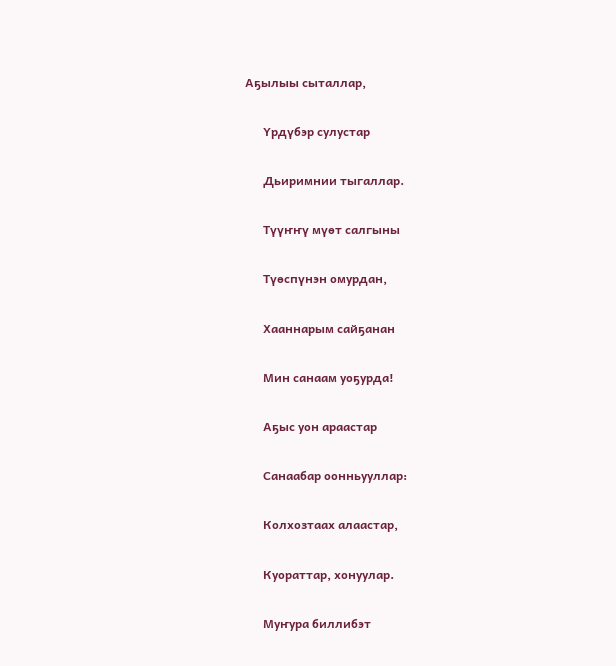Аҕылыы сыталлар,

      Үрдүбэр сулустар

      Дьиримнии тыгаллар.

      Түүҥҥү мүөт салгыны

      Түөспүнэн омурдан,

      Хааннарым сайҕанан

      Мин санаам уоҕурда!

      Аҕыс уон араастар

      Санаабар оонньууллар:

      Колхозтаах алаастар,

      Куораттар, хонуулар.

      Муҥура биллибэт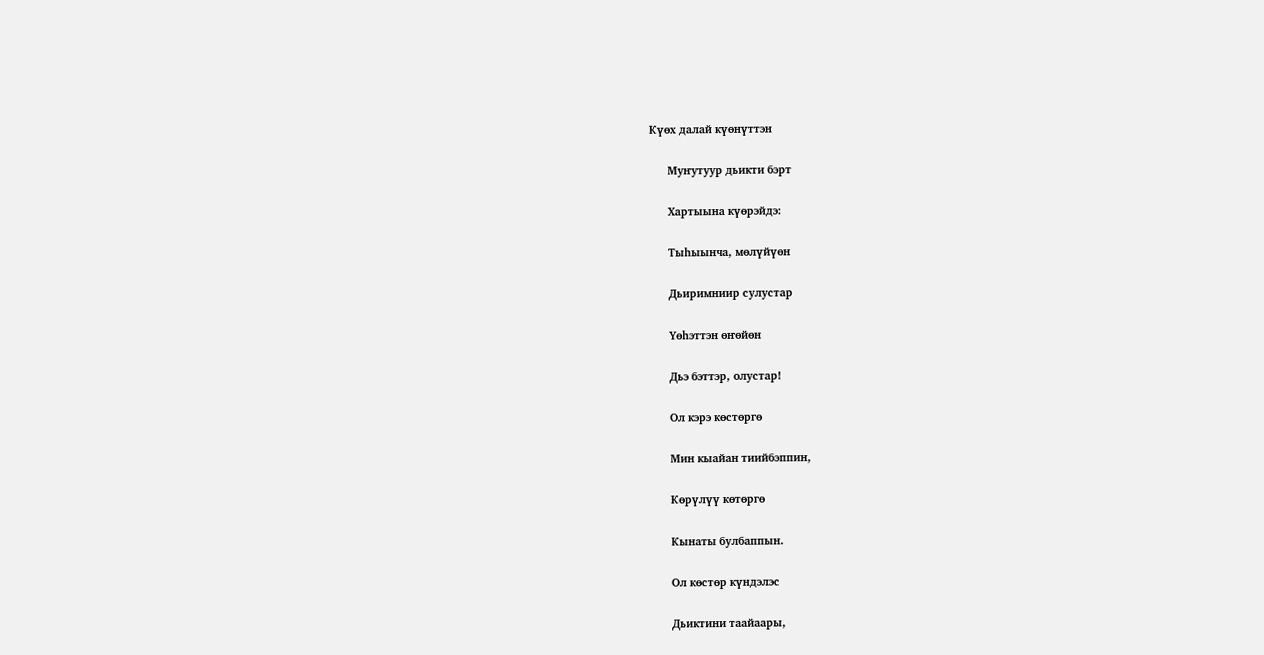Күөх далай күөнүттэн

      Муҥутуур дьикти бэрт

      Хартыына күөрэйдэ:

      Тыһыынча, мөлүйүөн

      Дьиримниир сулустар

      Үөһэттэн өҥөйөн

      Дьэ бэттэр, олустар!

      Ол кэрэ көстөргө

      Мин кыайан тиийбэппин,

      Көрүлүү көтөргө

      Кынаты булбаппын.

      Ол көстөр күндэлэс

      Дьиктини таайаары,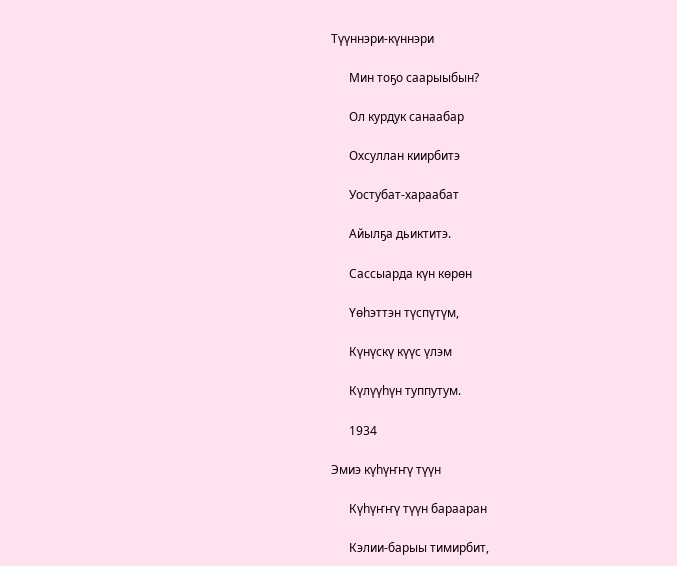Түүннэри-күннэри

      Мин тоҕо саарыыбын?

      Ол курдук санаабар

      Охсуллан киирбитэ

      Уостубат-хараабат

      Айылҕа дьиктитэ.

      Сассыарда күн көрөн

      Үөһэттэн түспүтүм,

      Күнүскү күүс үлэм

      Күлүүһүн туппутум.

      1934

Эмиэ күһүҥҥү түүн

      Күһүҥҥү түүн барааран

      Кэлии-барыы тимирбит,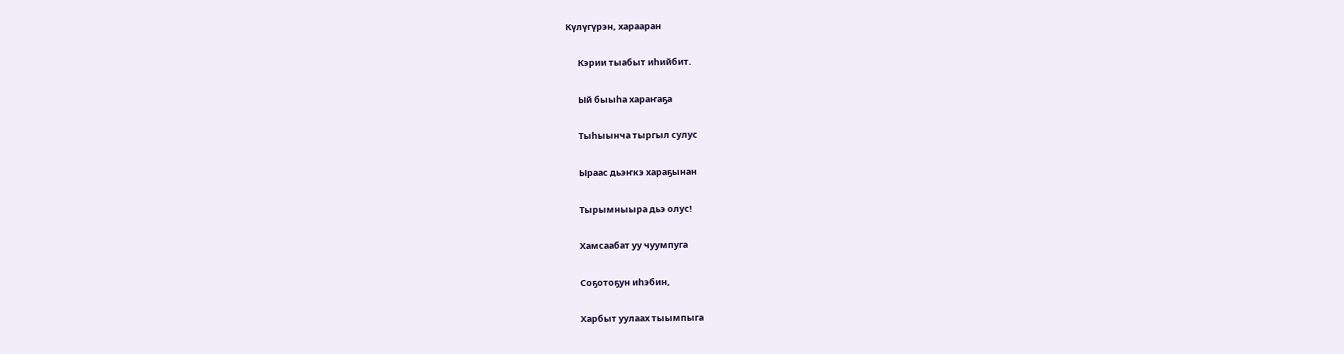Күлүгүрэн, харааран

      Кэрии тыабыт иһийбит.

      Ый быыһа хараҥаҕа

      Тыһыынча тыргыл сулус

      Ыраас дьэҥкэ хараҕынан

      Тырымныыра дьэ олус!

      Хамсаабат уу чуумпуга

      Соҕотоҕун иһэбин,

      Харбыт уулаах тыымпыга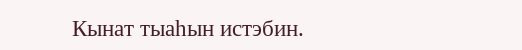Кынат тыаһын истэбин.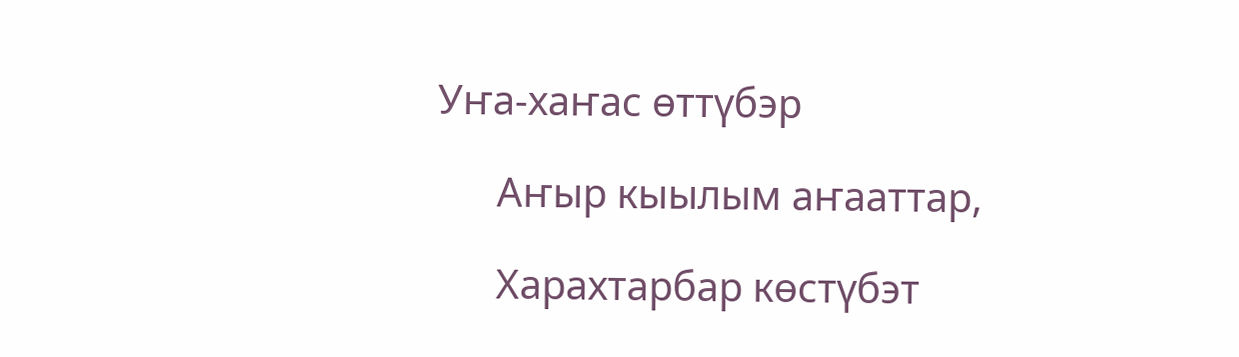Уҥа-хаҥас өттүбэр

      Аҥыр кыылым аҥааттар,

      Харахтарбар көстүбэт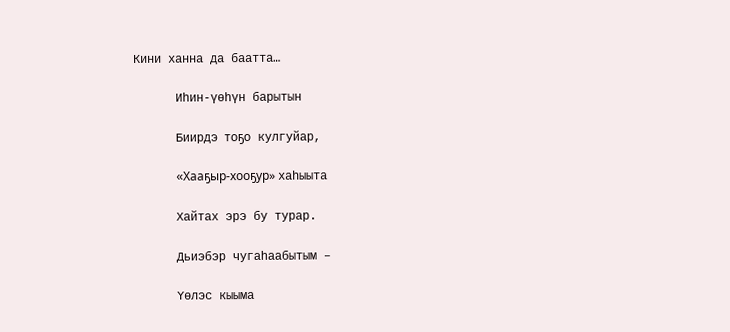Кини ханна да баатта…

      Иһин-үөһүн барытын

      Биирдэ тоҕо кулгуйар,

      «Хааҕыр-хооҕур» хаһыыта

      Хайтах эрэ бу турар.

      Дьиэбэр чугаһаабытым –

      Үөлэс кыыма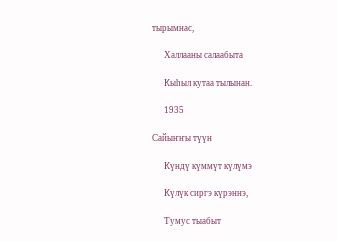тырымнас,

      Халлааны салаабыта

      Кыһыл кутаа тылынан.

      1935

Сайыҥҥы түүн

      Күндү күммүт күлүмэ

      Күлүк сиргэ күрэннэ,

      Тумус тыабыт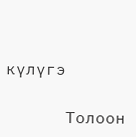күлүгэ

      Толоон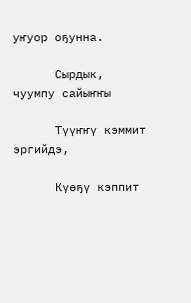уҥуор оҕунна.

      Сырдык, чуумпу сайыҥҥы

      Түүҥҥү кэммит эргийдэ,

      Күөҕү кэппит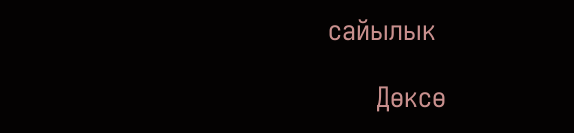сайылык

      Дөксө